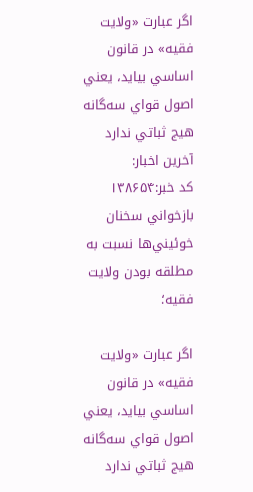اگر عبارت «ولايت فقيه» در قانون اساسي بيايد، يعني اصول قواي سه‌گانه هيج ثباتي ندارد
آخرین اخبار:
کد خبر:۱۳۸۶۵۴
بازخواني سخنان خوئيني‌ها نسبت به مطلقه بودن ولايت فقيه؛

اگر عبارت «ولايت فقيه» در قانون اساسي بيايد، يعني اصول قواي سه‌گانه هيج ثباتي ندارد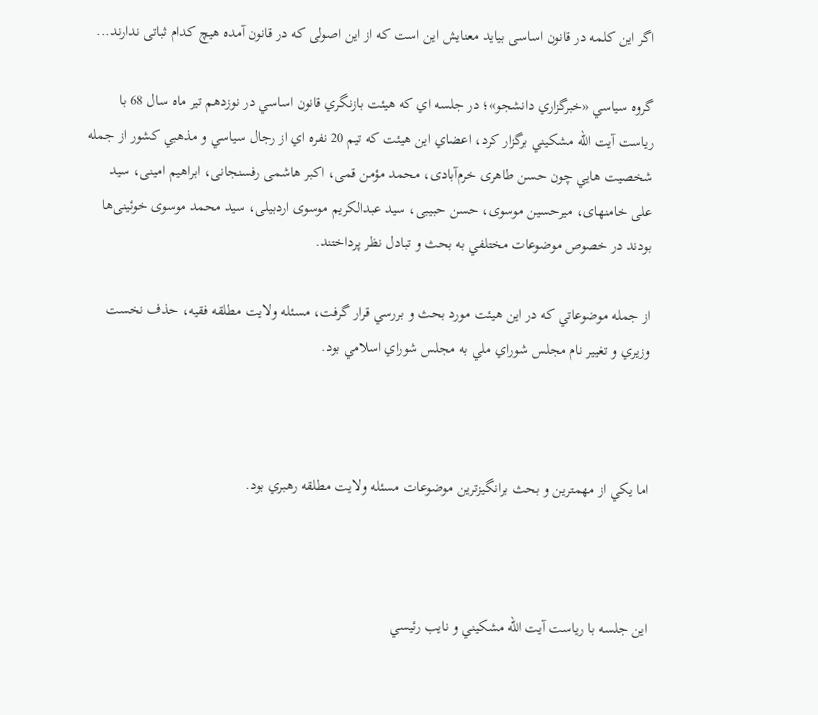اگر این کلمه در قانون اساسی بیاید معنایش این است که از این اصولی که در قانون آمده هیچ کدام ثباتی ندارند...

گروه سياسي «خبرگزاري دانشجو»؛ در جلسه اي كه هيئت بازنگري قانون اساسي در نوزدهم تير ماه سال 68 با رياست آيت الله مشكيني برگزار كرد، اعضاي اين هيئت كه تيم 20 نفره اي از رجال سياسي و مذهبي كشور از جمله شخصيت هايي چون حسن طاهری خرم‌آبادی، محمد مؤمن قمی، اکبر هاشمی رفسنجانی، ابراهیم امینی، سید علی خامنهای، میرحسین موسوی، حسن حبیبی، سید عبدالکریم موسوی اردبیلی، سید محمد موسوی خوئینی‌ها بودند در خصوص موضوعات مختلفي به بحث و تبادل نظر پرداختند.

از جمله موضوعاتي كه در اين هيئت مورد بحث و بررسي قرار گرفت، مسئله ولايت مطلقه فقيه، حذف نخست وزيري و تغيير نام مجلس شوراي ملي به مجلس شوراي اسلامي بود.



اما يكي از مهمترين و بحث برانگيزترين موضوعات مسئله ولايت مطلقه رهبري بود.



این جلسه با رياست آيت الله مشكيني و نايب رئيسي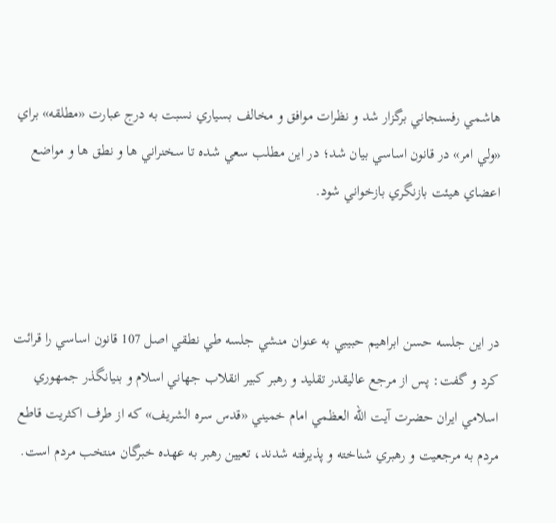هاشمي رفسنجاني برگزار شد و نظرات موافق و مخالف بسياري نسبت به درج عبارت «مطلقه» براي «ولي امر» در قانون اساسي بيان شد؛ در اين مطلب سعي شده تا سخنراني ها و نطق ها و مواضع اعضاي هيئت بازنگري بازخواني شود.



در اين جلسه حسن ابراهيم حبيبي به عنوان منشي جلسه طي نطقي اصل 107 قانون اساسي را قرائت كرد و گفت: پس از مرجع عاليقدر تقليد و رهبر كبير انقلاب جهاني اسلام و بنيانگذر جمهوري اسلامي ايران حضرت آيت الله العظمي امام خميني «قدس سره الشريف» كه از طرف اكثريت قاطع مردم به مرجعيت و رهبري شناخته و پذيرفته شدند، تعيين رهبر به عهده خبرگان منتخب مردم است.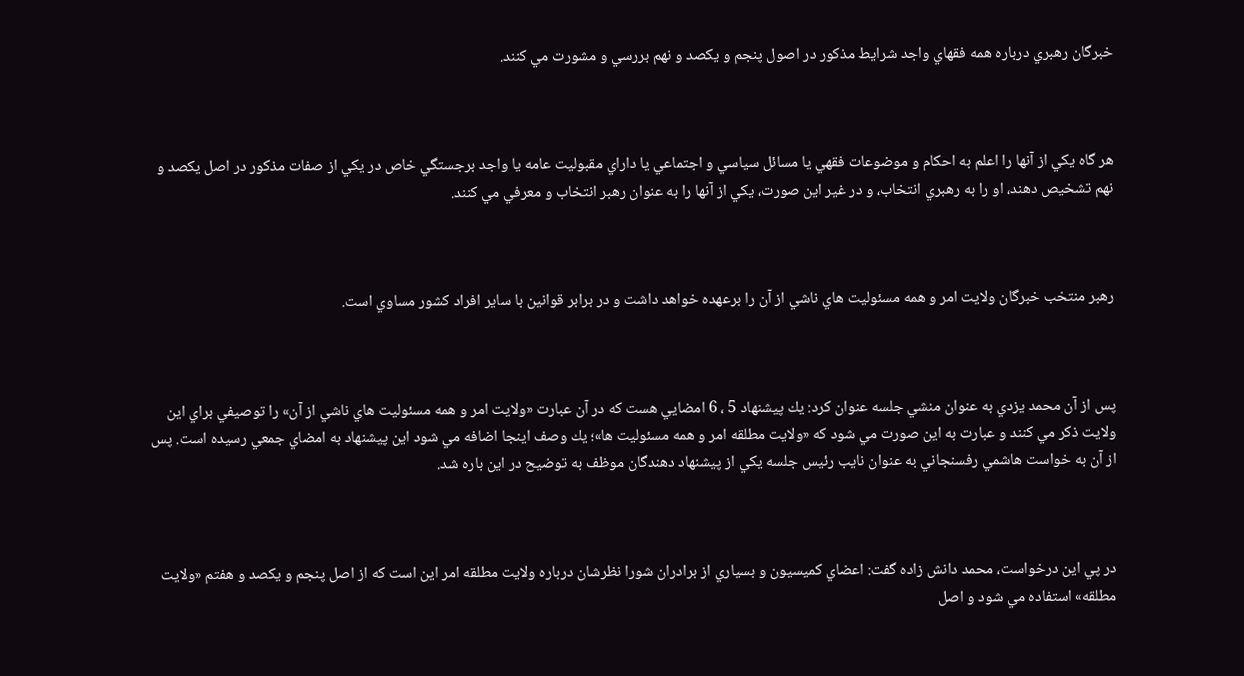خبرگان رهبري درباره همه فقهاي واجد شرايط مذكور در اصول پنجم و يكصد و نهم بررسي و مشورت مي كنند.



هر گاه يكي از آنها را اعلم به احكام و موضوعات فقهي يا مسائل سياسي و اجتماعي يا داراي مقبوليت عامه يا واجد برجستگي خاص در يكي از صفات مذكور در اصل يكصد و نهم تشخيص دهند، او را به رهبري انتخاب، و در غير اين صورت، يكي از آنها را به عنوان رهبر انتخاب و معرفي مي كنند.



رهبر منتخب خبرگان ولايت امر و همه مسئوليت هاي ناشي از آن را برعهده خواهد داشت و در برابر قوانين با ساير افراد كشور مساوي است.



پس از آن محمد يزدي به عنوان منشي جلسه عنوان كرد: يك پيشنهاد 5 ، 6 امضايي هست كه در آن عبارت «ولايت امر و همه مسئوليت هاي ناشي از آن» را توصيفي براي اين ولايت ذكر مي كنند و عبارت به اين صورت مي شود كه «ولايت مطلقه امر و همه مسئوليت ها»؛ يك وصف اينجا اضافه مي شود اين پيشنهاد به امضاي جمعي رسيده است. پس از آن به خواست هاشمي رفسنجاني به عنوان نايب رئيس جلسه يكي از پيشنهاد دهندگان موظف به توضيح در اين باره شد.



در پي اين درخواست، محمد دانش زاده گفت: اعضاي كميسيون و بسياري از برادران شورا نظرشان درباره ولايت مطلقه امر اين است كه از اصل پنجم و يكصد و هفتم «ولايت مطلقه» استفاده مي شود و اصل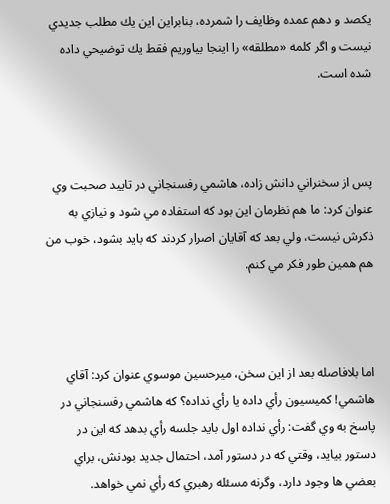يكصد و دهم عمده ‌وظايف را شمرده، بنابراين اين يك مطلب جديدي نيست و اگر كلمه «مطلقه» را اينجا بياوريم فقط يك توضيحي داده شده است.



پس از سخنراني دانش زاده، هاشمي رفسنجاني در تاييد صحبت وي عنوان كرد: ما هم نظرمان اين بود كه استفاده مي شود و نيازي به ذكرش نيست، ولي بعد كه آقايان اصرار كردند كه ‌بايد بشود، خوب من هم همين طور فكر مي كنم.



اما بلافاصله بعد از اين سخن، ميرحسين موسوي عنوان كرد: آقاي هاشمي! كميسيون رأي داده يا رأي نداده؟ كه هاشمي رفسنجاني در پاسخ به وي گفت: رأي نداده اول بايد جلسه رأي بدهد كه اين در دستور بيايد، وقتي كه در دستور آمد، احتمال جديد بودنش، براي بعضي ها وجود دارد، وگرنه مسئله رهبري كه رأي نمي خواهد.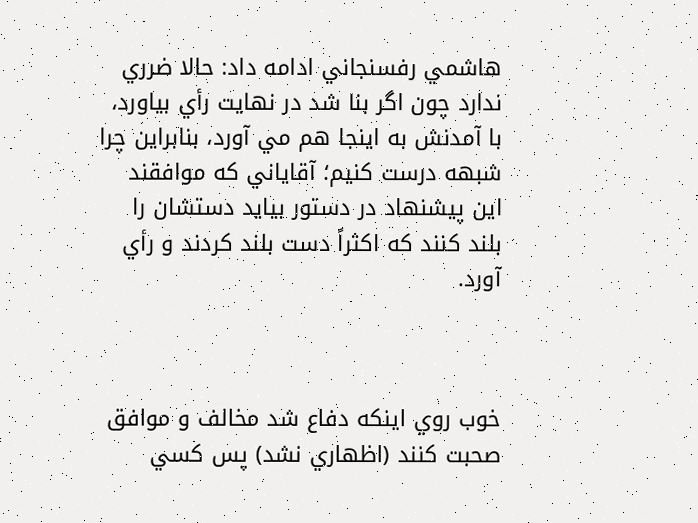هاشمي رفسنجاني ادامه داد: حالا ضرري ندارد چون اگر بنا شد در نهايت رأي بياورد، با آمدنش به اينجا هم مي آورد، بنابراين چرا شبهه درست كنيم؛ آقاياني كه موافقند اين پيشنهاد در دستور بيايد دستشان را بلند كنند كه اكثراً دست بلند كردند و رأي آورد.



خوب روي اينكه دفاع شد مخالف و موافق صحبت كنند (اظهاري نشد) پس كسي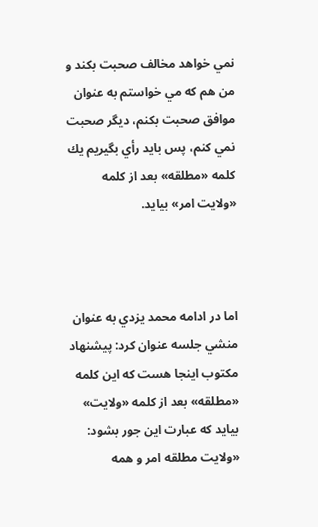نمي خواهد مخالف صحبت بكند و من هم كه مي خواستم به عنوان موافق صحبت بكنم، ديگر صحبت نمي كنم، پس بايد رأي بگيريم يك كلمه «مطلقه» بعد از كلمه «ولايت امر» بيايد.



اما در ادامه محمد يزدي به عنوان منشي جلسه عنوان كرد: پيشنهاد مكتوب اينجا هست كه اين كلمه «مطلقه» بعد از كلمه «ولايت» بيايد كه عبارت اين جور بشود: «ولايت مطلقه امر و همه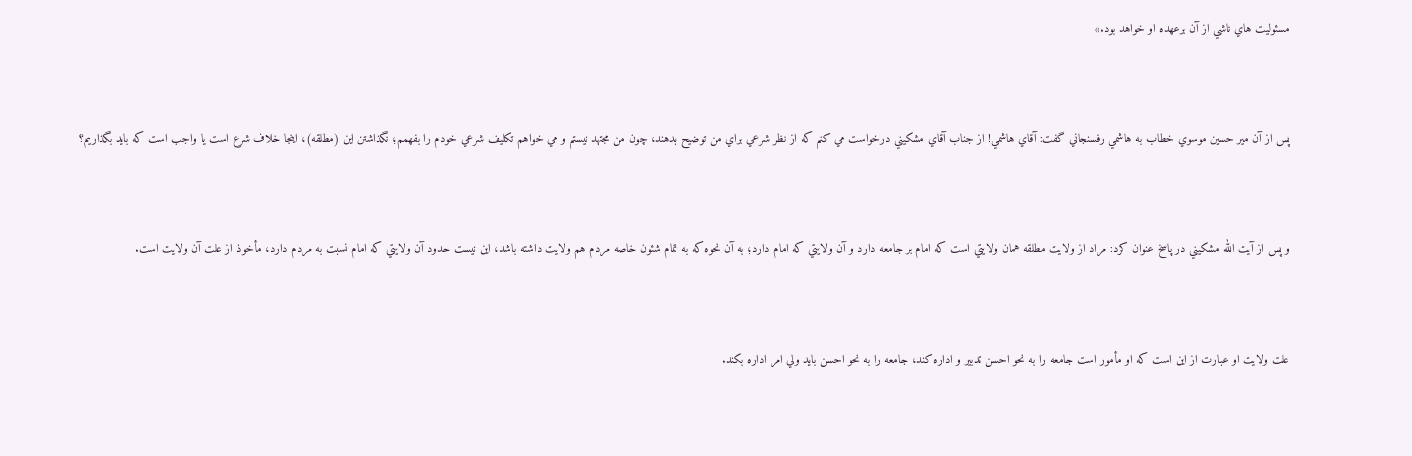مسئوليت هاي ناشي از آن برعهده او خواهد بود.»



پس از آن مير حسين موسوي خطاب به هاشمي رفسنجاني گفت: آقاي هاشمي! از جناب آقاي مشكيني درخواست مي كنم كه از نظر شرعي براي من توضيح بدهند، چون من مجتهد نيستم و مي خواهم تكليف شرعي خودم را بفهمم؛ نگذاشتن اين (مطلقه)، اينجا خلاف شرع است يا واجب است كه بايد بگذاريم؟



و پس از آيت الله مشكيني در پاسخ عنوان كرد: مراد از ولايت مطلقه همان ولايتي است كه امام بر جامعه دارد و آن ولايتي كه امام دارد؛ به آن نحوه كه به تمام شئون خاصه مردم هم ولايت داشته باشد، اين نيست حدود آن ولايتي كه امام نسبت به مردم دارد، مأخوذ از علت آن ولايت است.



علت ولايت او عبارت از اين است كه او مأمور است جامعه را به نحو احسن تدبير و اداره كند، جامعه را به نحو احسن بايد ولي امر اداره بكند.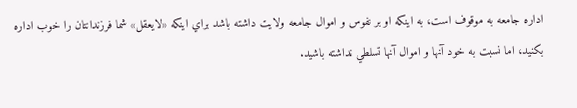اداره ‌جامعه به موقوف است، به اينكه او بر نفوس و اموال جامعه ولايت داشته باشد براي اينكه «لايعقل» شما فرزندانتان را خوب اداره بكنيد، اما نسبت به خود آنها و اموال آنها تسلطي نداشته باشيد.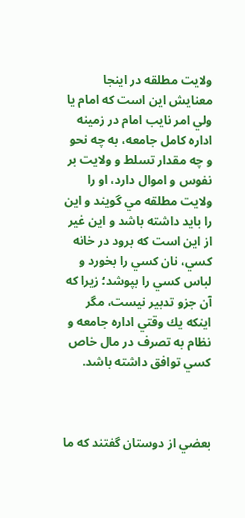ولايت مطلقه در اينجا معنايش اين است كه امام يا ولي امر نايب امام در زمينه اداره كامل‌ جامعه‌، ‌به چه نحو و چه مقدار تسلط و ولايت بر نفوس و اموال دارد، او را ولايت مطلقه مي گويند و اين را بايد داشته باشد و اين غير از اين است كه برود در خانه كسي، نان كسي را بخورد و لباس كسي را بپوشد؛ زيرا كه آن جزو تدبير نيست، مگر اينكه يك وقتي اداره جامعه و نظام به تصرف در مال خاص كسي توافق داشته باشد.



بعضي از دوستان گفتند كه ما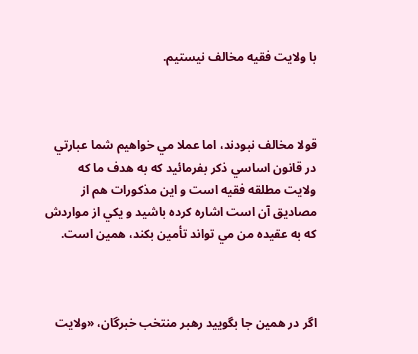با ولايت فقيه مخالف نيستيم.



قولا مخالف نبودند، اما عملا مي خواهيم شما عبارتي در قانون اساسي ذكر بفرمائيد كه به هدف ما كه ولايت مطلقه فقيه است و اين مذكورات هم از مصاديق آن است اشاره كرده باشيد و يكي از مواردش كه به عقيده من مي تواند تأمين بكند، همين است.



اگر در همين جا بگوييد رهبر منتخب خبرگان، «ولايت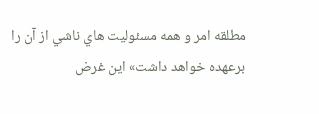مطلقه امر و همه مسئوليت هاي ناشي از آن را برعهده خواهد داشت» اين غرض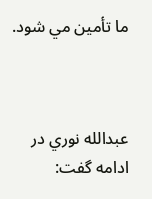ما تأمين مي شود.



عبدالله نوري در ادامه گفت: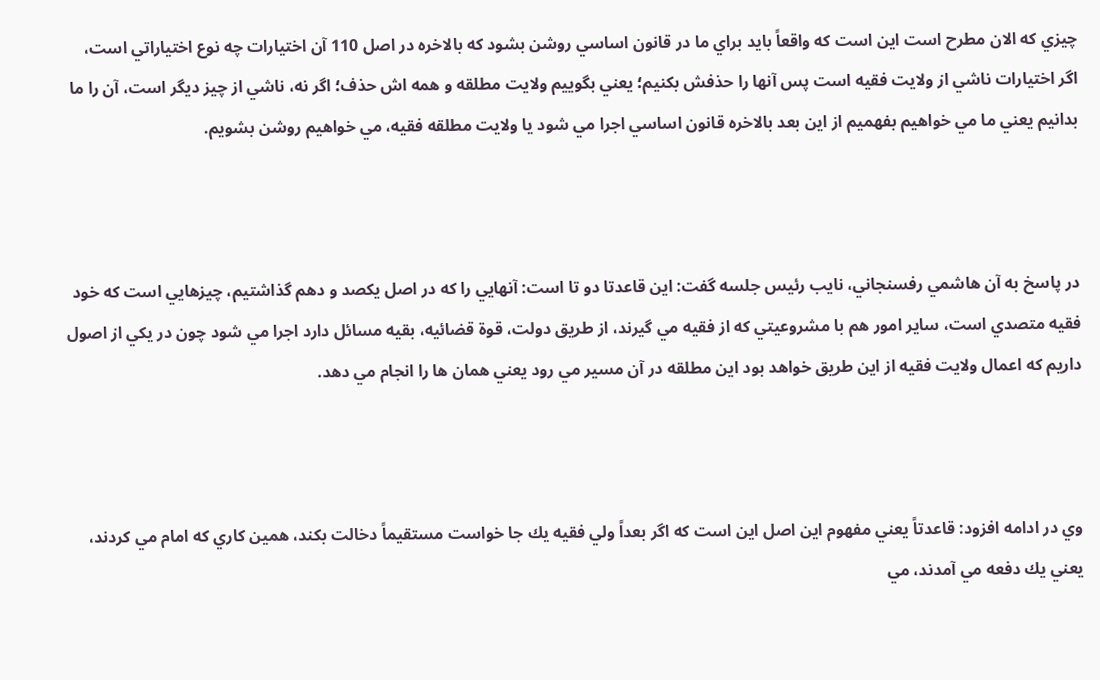چيزي كه الان مطرح است اين است كه واقعاً بايد براي ما در قانون اساسي روشن بشود كه بالاخره در اصل 110 آن اختيارات چه نوع اختياراتي است، اگر اختيارات ناشي از ولايت فقيه است پس آنها را حذفش بكنيم؛ يعني بگوييم ولايت مطلقه و همه اش حذف؛ اگر نه، ناشي از چيز ديگر است، آن را ما بدانيم يعني ما مي خواهيم بفهميم از اين بعد بالاخره قانون اساسي اجرا مي شود يا ولايت مطلقه فقيه، مي خواهيم روشن بشويم.



در پاسخ به آن هاشمي رفسنجاني، نايب رئيس جلسه گفت: اين قاعدتا دو تا است: آنهايي را كه در اصل يكصد و دهم گذاشتيم، چيزهايي است كه خود فقيه متصدي است، ساير امور هم با مشروعيتي كه از فقيه مي گيرند، از طريق دولت، قوة قضائيه، بقيه مسائل دارد اجرا مي شود چون در يكي از اصول داريم كه اعمال ولايت فقيه از اين طريق خواهد بود اين مطلقه در آن مسير مي رود يعني همان ها را انجام مي دهد.



وي در ادامه افزود: قاعدتاً يعني مفهوم اين اصل اين است كه اگر بعداً ولي فقيه يك جا خواست مستقيماً دخالت بكند، همين كاري كه امام مي كردند، يعني يك دفعه مي آمدند، مي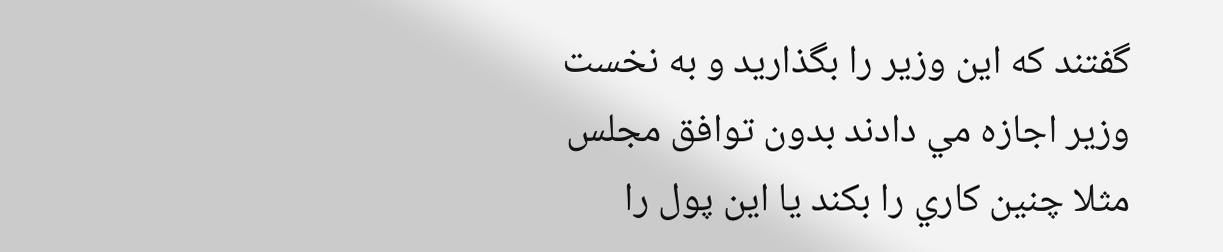گفتند كه اين وزير را بگذاريد و به نخست وزير اجازه مي دادند بدون توافق مجلس مثلا چنين كاري را بكند يا اين پول را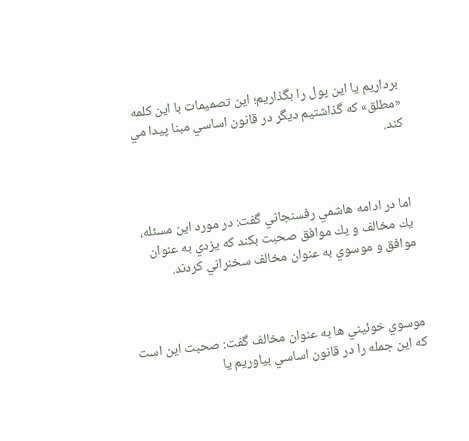برداريم يا اين پول را بگذاريم؛ اين تصميمات با اين كلمه «مطلق» كه گذاشتيم ديگر در قانون اساسي مبنا پيدا مي كند.



اما در ادامه هاشمي رفسنجاني گفت: در مورد اين مسئله، يك مخالف و يك موافق صحبت بكند كه يزدي به عنوان موافق و موسوي به عنوان مخالف سخنراني كردند.



موسوي خوئيني ها به عنوان مخالف گفت: صحبت اين است كه اين جمله را در قانون اساسي بياوريم يا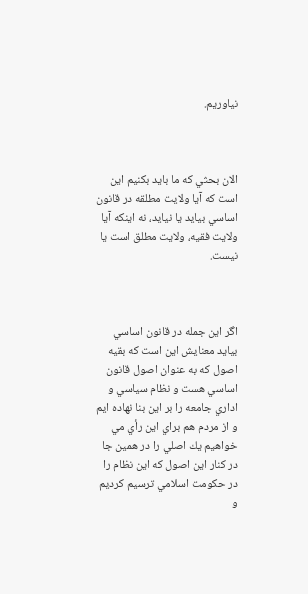نياوريم.



الان بحثي كه ما بايد بكنيم اين است كه آيا ولايت مطلقه در قانون اساسي بيايد يا نيايد، نه اينكه آيا ولايت فقيه، ولايت مطلق است يا نيست.



اگر اين جمله در قانون اساسي بيايد معنايش اين است كه بقيه اصول كه به عنوان اصول قانون اساسي هست و نظام سياسي و اداري جامعه را بر اين بنا نهاده ايم و از مردم هم براي اين رأي مي خواهيم يك اصلي را در همين جا در كنار اين اصول كه اين نظام را در حكومت اسلامي ترسيم كرديم و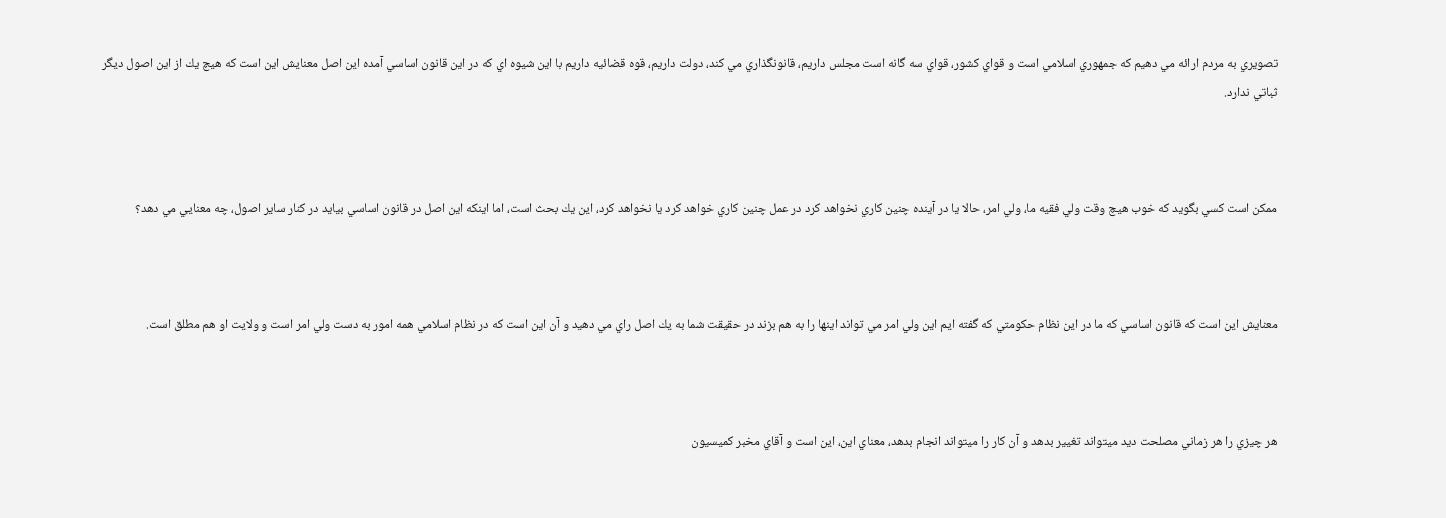تصويري به مردم ارائه مي دهيم كه جمهوري اسلامي است و قواي كشور، قواي سه گانه است مجلس داريم، قانونگذاري مي كند، دولت داريم، قوه قضائيه داريم با اين شيوه اي كه در اين قانون اساسي آمده اين اصل معنايش اين است كه هيچ يك از اين اصول ديگر ثباتي ندارد.



ممكن است كسي بگويد كه خوب هيچ وقت ولي فقيه ما، ولي امر، حالا يا در آينده چنين كاري نخواهد كرد در عمل چنين كاري خواهد كرد يا نخواهد كرد، اين يك بحث است، اما اينكه اين اصل در قانون اساسي بيايد در كنار ساير اصول، چه معنايي مي دهد؟



معنايش اين است كه قانون اساسي كه ما در اين نظام حكومتي كه گفته ايم اين ولي امر مي تواند اينها را به هم بزند در حقيقت شما به يك اصل راي مي دهيد و آن اين است كه در نظام اسلامي همه امور به دست ولي امر است و ولايت او هم مطلق است.



هر چيزي را هر زماني مصلحت ديد ميتواند تغيير بدهد و آن كار را ميتواند انجام بدهد، معناي اين، اين است و آقاي مخبر كميسيون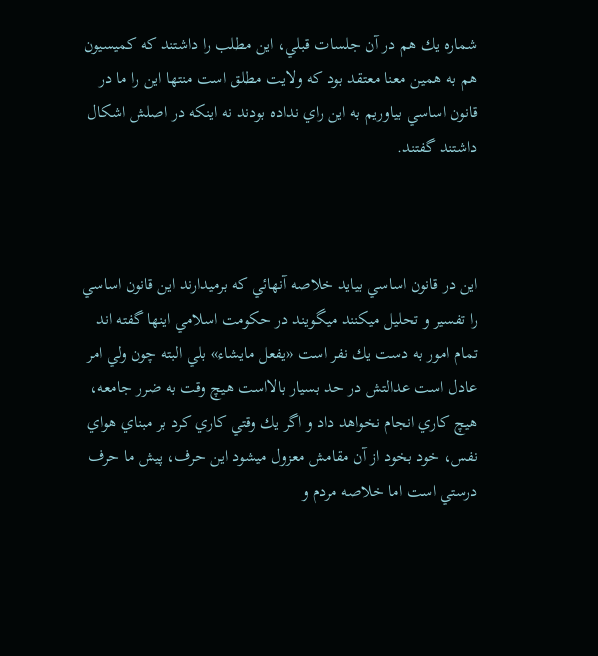شماره يك هم در آن جلسات قبلي، اين مطلب را داشتند كه كميسيون هم به همين معنا معتقد بود كه ولايت مطلق است منتها اين را ما در قانون اساسي بياوريم به اين راي نداده بودند نه اينكه در اصلش اشكال داشتند گفتند.



اين در قانون اساسي بيايد خلاصه آنهائي كه برميدارند اين قانون اساسي را تفسير و تحليل ميكنند ميگويند در حكومت اسلامي اينها گفته اند تمام امور به دست يك نفر است «يفعل مايشاء» بلي البته چون ولي امر عادل است عدالتش در حد بسيار بالااست هيچ وقت به ضرر جامعه، هيچ كاري انجام نخواهد داد و اگر يك وقتي كاري كرد بر مبناي هواي نفس، خود بخود از آن مقامش معزول ميشود اين حرف، پيش ما حرف درستي است اما خلاصه مردم و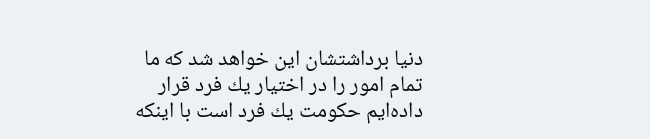دنيا برداشتشان اين خواهد شد كه ما تمام امور را در اختيار يك فرد قرار داده‌ايم حكومت يك فرد است با اينكه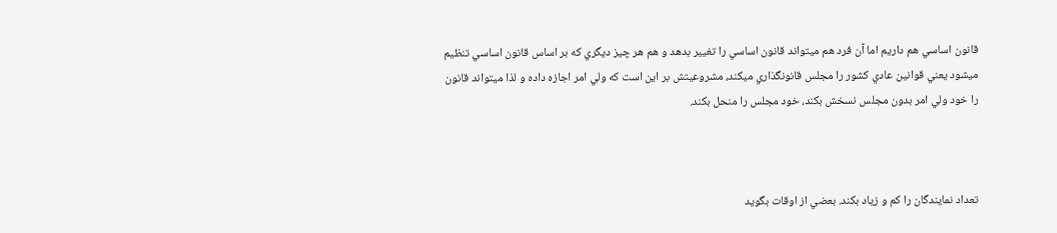قانون اساسي هم داريم اما آن فرد هم ميتواند قانون اساسي را تغيير بدهد و هم هر چيز ديگري كه بر اساس قانون اساسي تنظيم ميشود يعني قوانين عادي كشور را مجلس قانونگذاري ميكند، مشروعيتش بر اين است كه ولي امر اجازه داده و لذا ميتواند قانون را خود ولي امر بدون مجلس نسخش بكند، خود مجلس را منحل بكند.



تعداد نمايندگان را كم و زياد بكند. بعضي از اوقات بگويد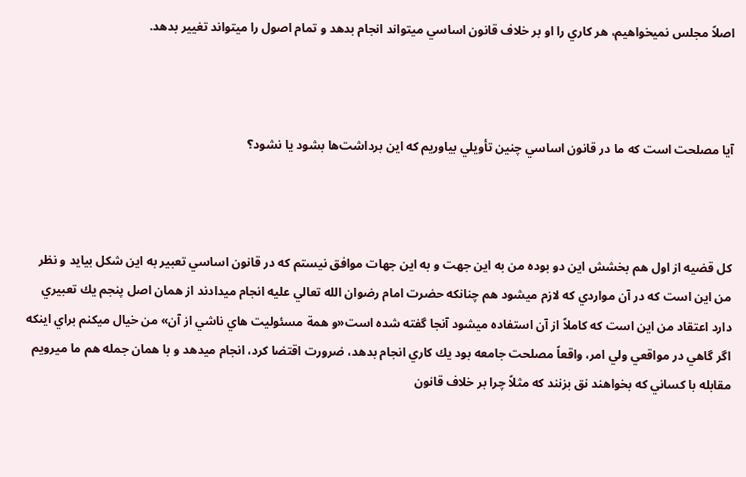اصلاً مجلس نميخواهيم، هر كاري را او بر خلاف قانون اساسي ميتواند انجام بدهد و تمام اصول را ميتواند تغيير بدهد.



آيا مصلحت است كه ما در قانون اساسي چنين تأويلي بياوريم كه اين برداشت‌ها بشود يا نشود؟



كل قضيه از اول هم بخشش اين دو بوده من به اين جهت و به اين جهات موافق نيستم كه در قانون اساسي تعبير به اين شكل بيايد و نظر من اين است كه در آن مواردي كه لازم ميشود هم چنانكه حضرت امام رضوان الله تعالي عليه انجام ميدادند از همان اصل پنجم يك تعبيري دارد اعتقاد من اين است كه كاملاً از آن استفاده ميشود آنجا گفته شده است«و همة مسئوليت هاي ناشي از آن» من خيال ميكنم براي اينكه اگر گاهي در مواقعي ولي امر، واقعاً مصلحت جامعه بود يك كاري انجام بدهد، ضرورت اقتضا كرد، انجام ميدهد و با همان جمله هم ما ميرويم مقابله با كساني كه بخواهند نق بزنند كه مثلاً چرا بر خلاف قانون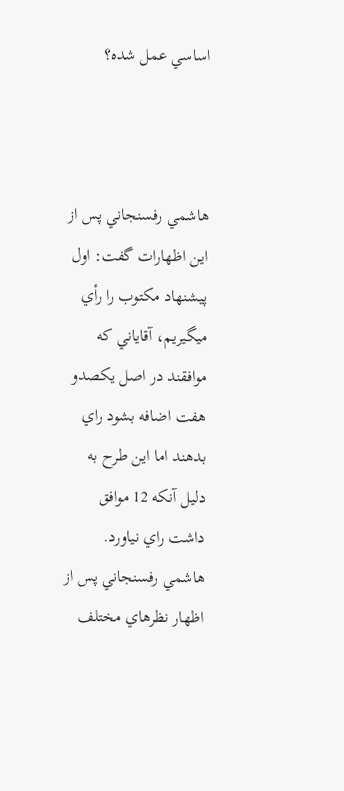اساسي عمل شده؟



هاشمي رفسنجاني پس از اين اظهارات گفت: اول پيشنهاد مكتوب را رأي ميگيريم، آقاياني كه موافقند در اصل يكصدو هفت اضافه بشود راي بدهند اما اين طرح به دليل آنكه 12 موافق داشت راي نياورد. هاشمي رفسنجاني پس از اظهار نظرهاي مختلف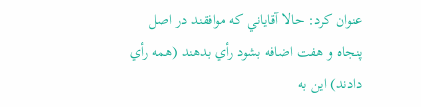عنوان كرد: حالا آقاياني كه موافقند در اصل پنجاه و هفت اضافه بشود رأي بدهند (همه رأي دادند) اين به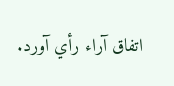اتفاق آراء رأي آورد.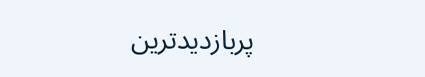پربازدیدترین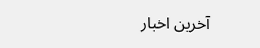آخرین اخبار